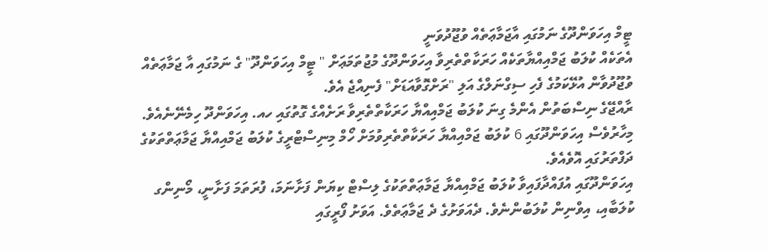ޓީމް އިހަވަންދޫގެ ނަމުގައި އާޖަމާޢަތެއް ވުޖޫދުވަނީ
އެތަކެއް ކުލަބު ޖަމްއިއްޔާތަކެއް ހަރަކާތްތެރިވާ އިހަވަންދޫގެ މުޖުތަމަޢަށް " ޓީމް އިހަވަންދޫ" ގެ ނަމުގައި އާ ޖަމާޢަތެއް ވުޖޫދުވާން އުޅޭކަމުގެ ފެހި ސިގްނަލްގެ އަލި "ރަށްގޮވާއަޑަށް" ފެނިއްޖެ އެވެ.
ރާއްޖޭގެ ނިސްބަތުން އެންމެ ގިނަ ކުލަބު ޖަމްއިއްޔާ ހަރަކާތްތެރިވާ ރަށެއްގެ ގޮތުގައި ހއ. އިހަވަންދޫ ހިމެނޭނެއެވެ. މިހާރުވެސް އިހަވަންދޫގައި 6 ކުލަބު ޖަމްއިއްޔާ ހަރަކާތްތެރިވުމަށް ހޯމް މިނިސްޓްރީގެ ކުލަބު ޖަމްއިއްޔާ ޖަމާޢަތްތަކުގެ ދަފްތަރުގައި އޮވެއެވެ.
އިހަވަންދޫގައި އުފައްދާފައިވާ ކުލަބު ޖަމްއިއްޔާ ޖަމާޢަތްތަކުގެ ލިސްޓް ކިޔަން ފަށާނަމަ، ފުރަތަމަ ފަށާނީ، މޯނިންގ ކުލަބާއި، އިވްނިން ކުލަބުންނެވެ. ދެއަވަށުގެ ދެ ޖަމާޢަތެވެ. އަވަށު ފޯރީގައި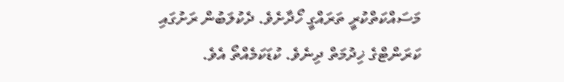މަސައްކަތްކުރީ ތަރައްގީ ހޯދާށެވެ. ދެކުލަބުން ރަށުގައި ކަރަންޓްގެ ޚިދުމަތް ދިނެވެ. ކުޑަކަމެއްތޯ އެވެ.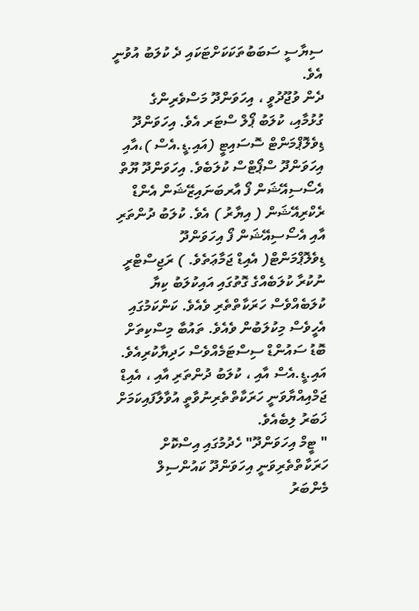ސިޔާސީ ސަބަބުތަކަކަށްޓަކައި ދެ ކުލަބު އުވުނީ އެވެ.
ދެން ވުޖޫދުވީ ، އިހަވަންދޫ މަސްވެރިންގެ ގުޅުމާއި، ކުލަބު ޕޯލް ސްޓަރ އެވެ. އިހަވަންދޫ ޑިވެލޮޕްމަންޓް ސޮސައިޓީ (އައި.ޑީ.އެސް )،އާއި އިހަވަންދޫ ސްޕޯޓްސް ކުލަބެވެ. އިހަވަންދޫ ޔޫތް އެސޯސިއޭޝަން ފޯ އާރބަނައިޒޭޝަން އެންޑް ރެކްރިއޭޝަން ( އިޔާރު ) އެވެ. ކުލަބު ދުންތަރި އާއި އެސޯސިއޭޝަން ފޯ އިހަވަންދޫ ޑިވެލޮޕްމަންޓް( އެއިޑް ޖަމާޢަތެވެ. ) ރަޖިސްޓްރީ ނުކުރާ ކުލަބެއްގެ ގޮތުގައި އައިކުލަބު ކިޔާ ކުލަބެއްވެސް ހަރަކާތްތެރި ވެއެވެ. ކަންކަމުގައި އެހީވެސް މިކުލަބުން ވެއެވެ. ތައުބާ މިސްކިތަށް ބޮޑު ސައުންޑް ސިސްޓަމެއްވެސް ހަދިޔާކުރިއެވެ.
އައި.ޑީ.އެސް އާއި ، ކުލަބު ދުންތަރި އާއި ، އެއިޑް ޖަމްއިއްޔާވަނީ ހަރަކާތްތެރިނުވާތީ އުވާލާފައިކަމަށް ޚަބަރު ލިބެއެވެ.
" ޓީމް އިހަވަންދޫ" ހެދުމުގައި އިސްކޮށް ހަރަކާތްތެރިވަނީ އިހަވަންދޫ ކައުންސިލް މެންބަރު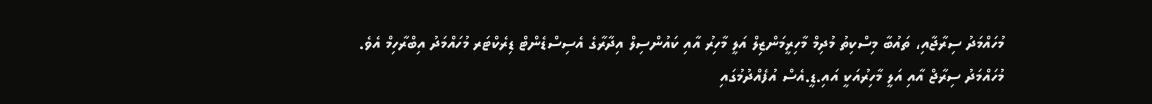މުހައްމަދު ސިރާޖާއި، ތައުބާ މިސްކިތު މުދިމް މާހިރީމަންޒިލް އަލީ މާހިރު އާއި ކައުންސިލް އިދާރާގެ އެސިސްޑެންޓް ޑިރެކްޓަރ މުހައްމަދު އިބްރާހިމް އެވެ.
މުހައްމަދު ސިރާޖް އާއި އަލީ މާހިރުއަކީ އައި.ޑީ.އެސް އުފެއްދުމުގައި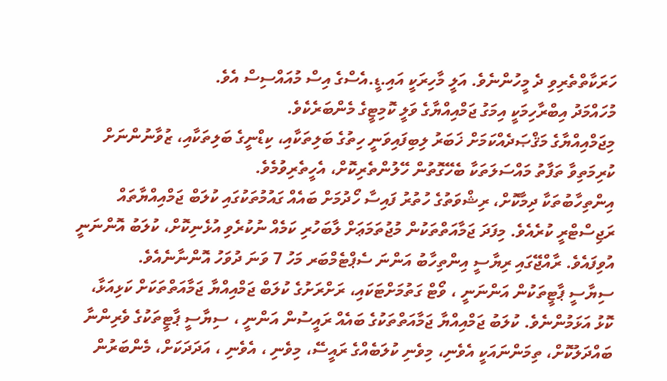ހަރަކާތްތެރިވި ދެ މީހުންނެވެ. އަލީ މާހިރަކީ އައި.ޑީ.އެސްގެ އިސް މުއައްސިސް އެވެ.
މުހައްމަދު އިބްރާހިމަކީ އިމަގު ޖަމްއިއްޔާގެ ވަލީ ކޮމިޓީގެ މެންބަރެކެވެ.
މިޖަމްއިއްޔާގެ މަޤްޞަދެއްކަމަށް ޚަބަރު ލިބިފައިވަނީ ހިތުގެ ބަލިތަކާއި، ކިޑްނީގެ ބަލިތަކާއި، ޒުވާނުންނަށް ކުރިމަތިވާ ތަފާތު މައްސަލަތަކާ ބެހޭގޮތުން ހޭލުންތެރިކޮށް، އެހީތެރިވުމެވެ.
އިންތިހާބުތަކާ ދިމާކޮށް، ރިޝްވަތުގެ ހުތުރު ފައިސާ ހޯދުމަށް ބައެއް ގައުމުތަކުގައި ކުލަބް ޖަމްއިއްޔާތައް ރަޖިސްޓްރީ ކުރެއެވެ. މިފަދަ ޖަމާއަތްތަކުން މުޖުތަމަޢަށް ލާބަހުރި ކަމެއް ނުކުރެވި އުޅެނިކޮށް، ކުލަބު އޮންނަނީ އުވިފައެވެ. ރާއްޖޭގައި ރިޔާސީ އިންތިހާބު އަންނަ ސެޕްޓެމްބަރ މަހު 7 ވަނަ ދުވަހު އޮންނާނެއެވެ.
ސިޔާސީ ޕާޓީތަކުން އަންނަނީ ، ވޯޓް ގަތުމަށްޓަކައި، ރަށްރަށުގެ ކުލަބް ޖަމްއިއްޔާ ޖަމާއަތްތަކަށް ކަޅިއަޅާ، ކޮޅު އަޅަމުންނެވެ. ކުލަބު ޖަމްއިއްޔާ ޖަމާއަތްތަކުގެ ބައެއް ރައީސުން އަންނީ ، ސިޔާސީ ޕާޓީތަކުގެ ވެރިންނާ ބައްދަލުކޮށް، ތިމަންނައަކީ އެވެނި، މިވެނި ކުލަބެއްގެ ރައީސޭ، މިވެނި ، އެވެނި ، އަދަދަކަށް، މެންބަރުން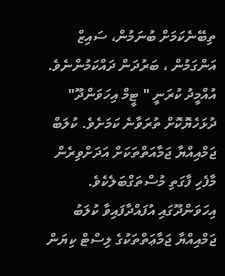ތިބޭނެކަމަށް ބުނަމުން، ސައިޒް އަންގަމުން ، ބަރުދަން ދައްކަމުންނެވެ.
އުއްމީދު ކުރަނީ " ޓީމް އިހަވަންދޫ" ދުޅަހެޔޮކޮށް ތުރަވާނެ ކަމަށެވެ. ކުލަބް ޖަމްއިއްޔާ ޖަމާއަތްތަކަށް އަދަށްވިރެން މާފެހި ފާގަތި މުސްތަގްބަލެކެވެ.
އިހަވަންދޫގައި އުފައްދާފައިވާ ކުލަބު ޖަމްއިއްޔާ ޖަމާޢަތްތަކުގެ ލިސްޓް ކިޔަން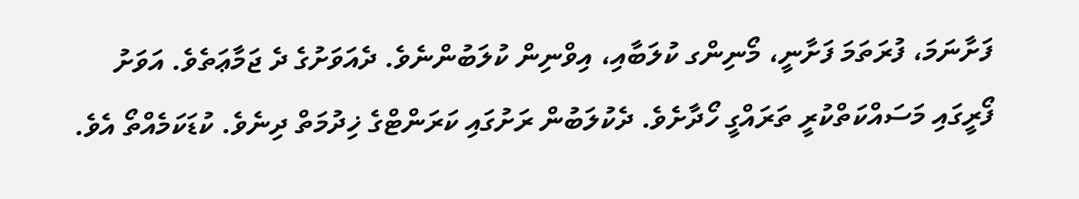ފަށާނަމަ، ފުރަތަމަ ފަށާނީ، މޯނިންގ ކުލަބާއި، އިވްނިން ކުލަބުންނެވެ. ދެއަވަށުގެ ދެ ޖަމާޢަތެވެ. އަވަށު ފޯރީގައި މަސައްކަތްކުރީ ތަރައްގީ ހޯދާށެވެ. ދެކުލަބުން ރަށުގައި ކަރަންޓްގެ ޚިދުމަތް ދިނެވެ. ކުޑަކަމެއްތޯ އެވެ.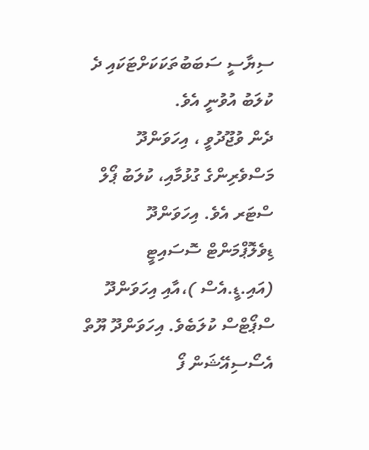ސިޔާސީ ސަބަބުތަކަކަށްޓަކައި ދެ ކުލަބު އުވުނީ އެވެ.
ދެން ވުޖޫދުވީ ، އިހަވަންދޫ މަސްވެރިންގެ ގުޅުމާއި، ކުލަބު ޕޯލް ސްޓަރ އެވެ. އިހަވަންދޫ ޑިވެލޮޕްމަންޓް ސޮސައިޓީ (އައި.ޑީ.އެސް )،އާއި އިހަވަންދޫ ސްޕޯޓްސް ކުލަބެވެ. އިހަވަންދޫ ޔޫތް އެސޯސިއޭޝަން ފޯ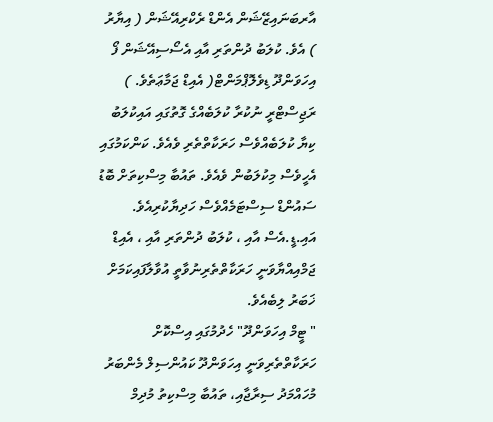އާރބަނައިޒޭޝަން އެންޑް ރެކްރިއޭޝަން ( އިޔާރު ) އެވެ. ކުލަބު ދުންތަރި އާއި އެސޯސިއޭޝަން ފޯ އިހަވަންދޫ ޑިވެލޮޕްމަންޓް( އެއިޑް ޖަމާޢަތެވެ. ) ރަޖިސްޓްރީ ނުކުރާ ކުލަބެއްގެ ގޮތުގައި އައިކުލަބު ކިޔާ ކުލަބެއްވެސް ހަރަކާތްތެރި ވެއެވެ. ކަންކަމުގައި އެހީވެސް މިކުލަބުން ވެއެވެ. ތައުބާ މިސްކިތަށް ބޮޑު ސައުންޑް ސިސްޓަމެއްވެސް ހަދިޔާކުރިއެވެ.
އައި.ޑީ.އެސް އާއި ، ކުލަބު ދުންތަރި އާއި ، އެއިޑް ޖަމްއިއްޔާވަނީ ހަރަކާތްތެރިނުވާތީ އުވާލާފައިކަމަށް ޚަބަރު ލިބެއެވެ.
" ޓީމް އިހަވަންދޫ" ހެދުމުގައި އިސްކޮށް ހަރަކާތްތެރިވަނީ އިހަވަންދޫ ކައުންސިލް މެންބަރު މުހައްމަދު ސިރާޖާއި، ތައުބާ މިސްކިތު މުދިމް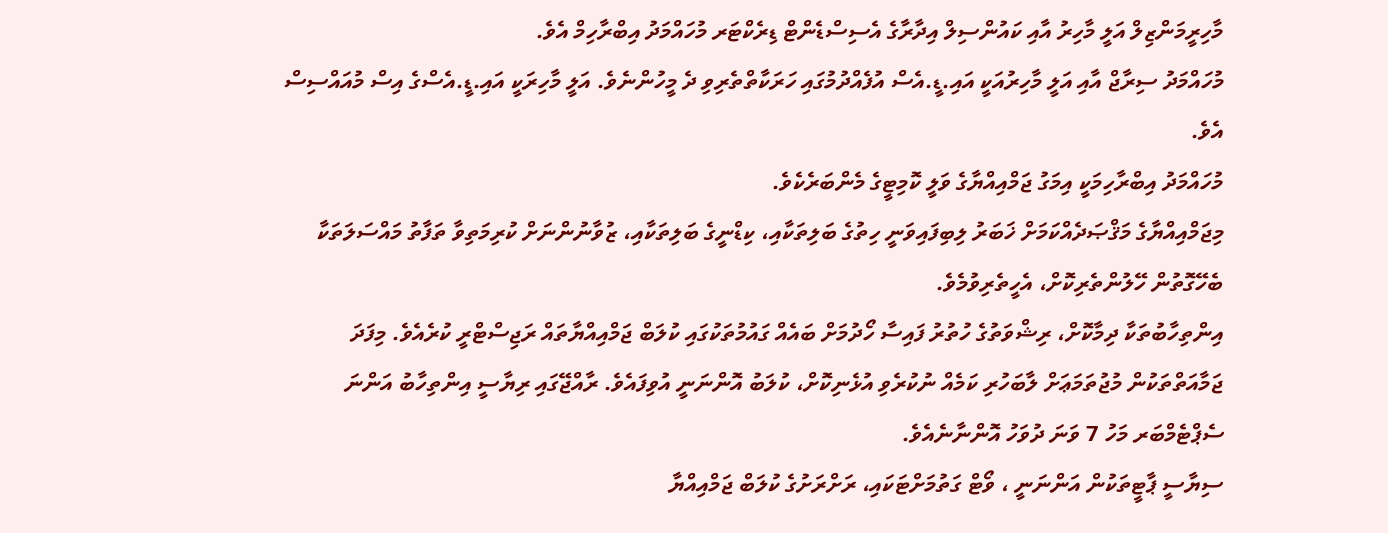މާހިރީމަންޒިލް އަލީ މާހިރު އާއި ކައުންސިލް އިދާރާގެ އެސިސްޑެންޓް ޑިރެކްޓަރ މުހައްމަދު އިބްރާހިމް އެވެ.
މުހައްމަދު ސިރާޖް އާއި އަލީ މާހިރުއަކީ އައި.ޑީ.އެސް އުފެއްދުމުގައި ހަރަކާތްތެރިވި ދެ މީހުންނެވެ. އަލީ މާހިރަކީ އައި.ޑީ.އެސްގެ އިސް މުއައްސިސް އެވެ.
މުހައްމަދު އިބްރާހިމަކީ އިމަގު ޖަމްއިއްޔާގެ ވަލީ ކޮމިޓީގެ މެންބަރެކެވެ.
މިޖަމްއިއްޔާގެ މަޤްޞަދެއްކަމަށް ޚަބަރު ލިބިފައިވަނީ ހިތުގެ ބަލިތަކާއި، ކިޑްނީގެ ބަލިތަކާއި، ޒުވާނުންނަށް ކުރިމަތިވާ ތަފާތު މައްސަލަތަކާ ބެހޭގޮތުން ހޭލުންތެރިކޮށް، އެހީތެރިވުމެވެ.
އިންތިހާބުތަކާ ދިމާކޮށް، ރިޝްވަތުގެ ހުތުރު ފައިސާ ހޯދުމަށް ބައެއް ގައުމުތަކުގައި ކުލަބް ޖަމްއިއްޔާތައް ރަޖިސްޓްރީ ކުރެއެވެ. މިފަދަ ޖަމާއަތްތަކުން މުޖުތަމަޢަށް ލާބަހުރި ކަމެއް ނުކުރެވި އުޅެނިކޮށް، ކުލަބު އޮންނަނީ އުވިފައެވެ. ރާއްޖޭގައި ރިޔާސީ އިންތިހާބު އަންނަ ސެޕްޓެމްބަރ މަހު 7 ވަނަ ދުވަހު އޮންނާނެއެވެ.
ސިޔާސީ ޕާޓީތަކުން އަންނަނީ ، ވޯޓް ގަތުމަށްޓަކައި، ރަށްރަށުގެ ކުލަބް ޖަމްއިއްޔާ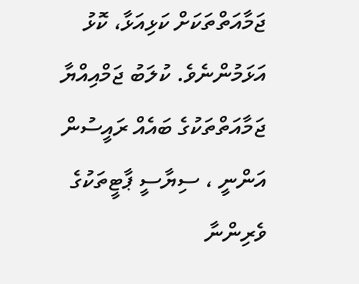ޖަމާއަތްތަކަށް ކަޅިއަޅާ، ކޮޅު އަޅަމުންނެވެ. ކުލަބު ޖަމްއިއްޔާ ޖަމާއަތްތަކުގެ ބައެއް ރައީސުން އަންނީ ، ސިޔާސީ ޕާޓީތަކުގެ ވެރިންނާ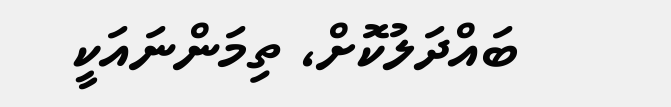ބައްދަލުކޮށް، ތިމަންނައަކީ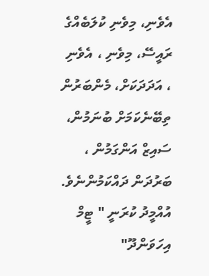އެވެނި، މިވެނި ކުލަބެއްގެ ރައީސޭ، މިވެނި ، އެވެނި ، އަދަދަކަށް، މެންބަރުން ތިބޭނެކަމަށް ބުނަމުން، ސައިޒް އަންގަމުން ، ބަރުދަން ދައްކަމުންނެވެ.
އުއްމީދު ކުރަނީ " ޓީމް އިހަވަންދޫ"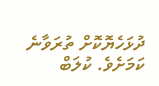ދުޅަހެޔޮކޮށް ތުރަވާނެ ކަމަށެވެ. ކުލަބް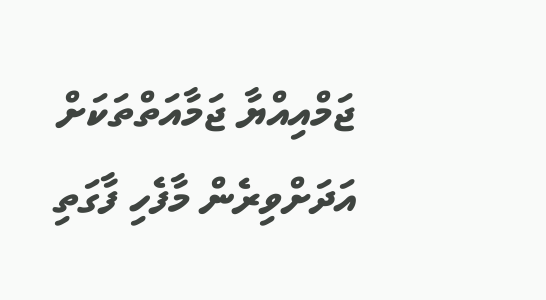ޖަމްއިއްޔާ ޖަމާއަތްތަކަށް އަދަށްވިރެން މާފެހި ފާގަތި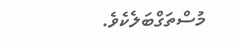މުސްތަގްބަލެކެވެ.